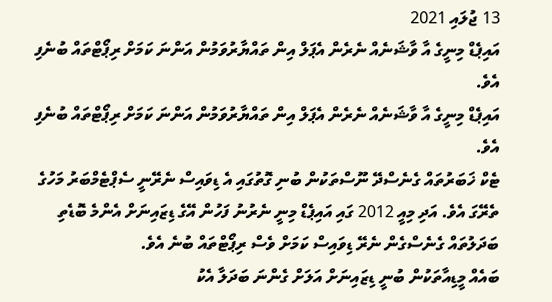13 ޖުލައި 2021
އައިޕެޑް މިނީގެ އާ ވާޝަނެއް ނެރެން އެޕަލް އިން ތައްޔާރުވަމުން އަންނަ ކަމަށް ރިޕޯޓްތައް ބުނެފި އެވެ.
އައިޕެޑް މިނީގެ އާ ވާޝަނެއް ނެރެން އެޕަލް އިން ތައްޔާރުވަމުން އަންނަ ކަމަށް ރިޕޯޓްތައް ބުނެފި އެވެ.
ޓެކް ޚަބަރުތައް ގެނެސްދޭ ނޫސްތަކުން ބުނި ގޮތުގައި އެ ޑިވައިސް ނެރޭނީ ސެޕްޓެމްބަރު މަހުގެ ތެރޭގަ އެވެ. އަދި މިއީ 2012 ގައި އައިޕެޑް މިނީ ނެރުނު ފަހުން އޭގެ ޑިޒައިނަށް އެންމެ ބޮޑެތި ބަދަލުތައް ގެނެސްގެން ނެރޭ ޑިވައިސް ކަމަށް ވެސް ރިޕޯޓްތައް ބުނެ އެވެ.
ބައެއް މީޑިއާތަކުން ބުނީ ޑިޒައިނަށް އަލަށް ގެންނަ ބަދަލާ އެކު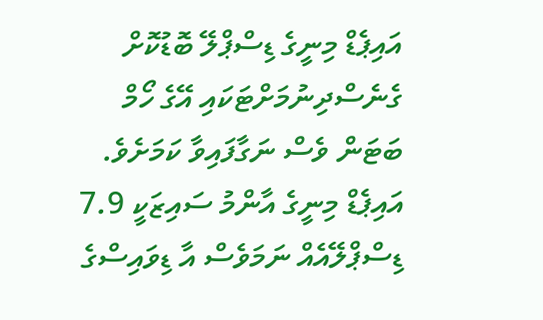އައިޕެޑް މިނީގެ ޑިސްޕްލޭ ބޮޑުކޮށް ގެނެސްދިނުމަށްޓަކައި އޭގެ ހޯމް ބަޓަން ވެސް ނަގާފައިވާ ކަމަށެވެ. އައިޕެޑް މިނީގެ އާންމު ސައިޒަކީ 7.9 ޑިސްޕްލޭއެއް ނަމަވެސް އާ ޑިވައިސްގެ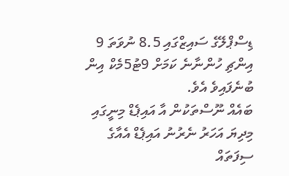ޑިސްޕްލޭގެ ސައިޒްގައި 8.5 ނުވަތަ 9 އިންޗި ހުންނާނެ ކަމަށް 9ޓު5މެކް އިން ބުނެފައިވެ އެވެ.
ބައެއް ނޫސްތަކުން އާ އައިޕެޑް މިނީގައި މިދިޔަ އަހަރު ނެރުނު އައިޕެޑް އެއާގެ ސިފަތައް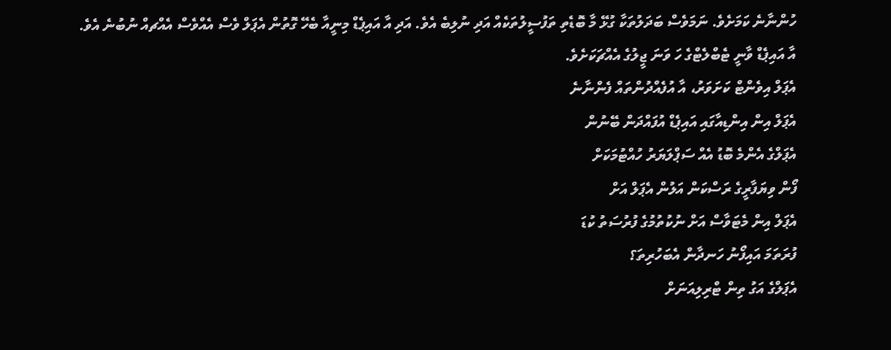ހުންނާނެ ކަމަށެވެ. ނަމަވެސް ބަދަލުތަކާ ގުޅޭ މާ ބޮޑެތި ތަފުސީލުތަކެއް އަދި ނުލިބެ އެވެ. އަދި އާ އައިޕެޑް މިނީއާ ބެހޭ ގޮތުން އެޕަލް ވެސް އެއްވެސް އެއްޗއް ނުބުނެ އެވެ.
އާ އައިޕެޑް ވާނީ ޓެބްލެޓްގެ ހަ ވަނަ ޖީލުގެ އެއްޗަކަށެވެ.
އެޕަލް އިވެންޓް ކަށަވަރު، އާ އުފެއްދުންތައް ފެންނާނެ
އެޕަލް އިން އިންޑިއާގައި އައިޕެޑް އުފައްދަން ބޭނުން
އެޕަލްގެ އެންމެ ބޮޑު އެއް ސަޕްލަޔަރު ހުއްޓުމަކަށް
ފޯން ވިޔަފާރީގެ ރަސްކަން އަލުން އެޕަލް އަށް
އެޕަލް އިން މެޓަވާސް އަށް ނުކުތުމުގެ ފުރުސަތު ކުޑަ
ފުރަތަމަ އައިފޯނު ހަނދާން އެބަހުރިތަ؟
އެޕަލްގެ އަގު ތިން ޓްރިލިއަނަށް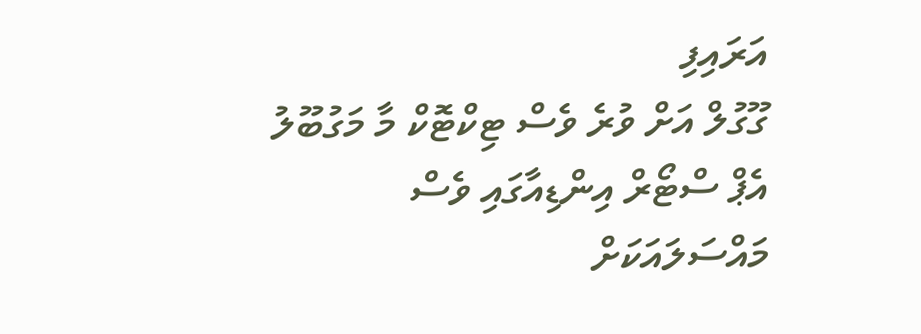އަރައިފި
ގޫގުލް އަށް ވުރެ ވެސް ޓިކްޓޮކް މާ މަގުބޫލު
އެޕް ސްޓޯރް އިންޑިއާގައި ވެސް މައްސަލައަކަށް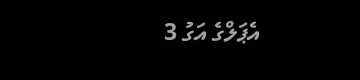އެޕަލްގެ އަގު 3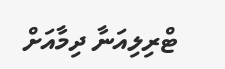ޓްރިލިއަނާ ދިމާއަށް